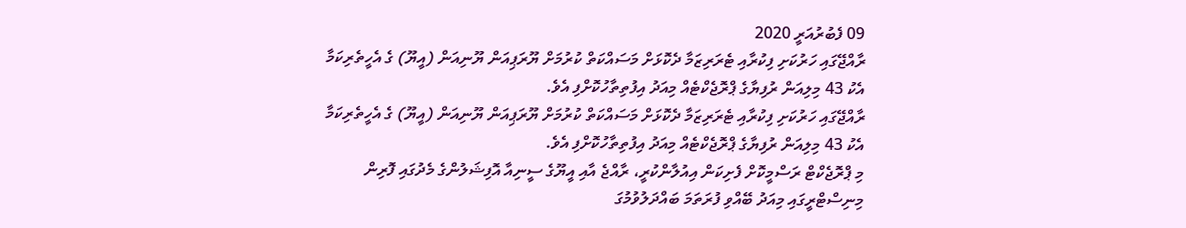09 ފެބުރުއަރީ 2020
ރާއްޖޭގައި ހަރުކަށި ފިކުރާއި ޓެރަރިޒަމާ ދެކޮޅަށް މަސައްކަތް ކުރުމަށް ޔޫރަޕިއަން ޔޫނިއަން (އީޔޫ) ގެ އެހީތެރިކަމާ އެކު 43 މިލިއަން ރުފިޔާގެ ޕްރޮޖެކްޓެއް މިއަދު އިފުތިތާހުކޮށްފި އެވެ.
ރާއްޖޭގައި ހަރުކަށި ފިކުރާއި ޓެރަރިޒަމާ ދެކޮޅަށް މަސައްކަތް ކުރުމަށް ޔޫރަޕިއަން ޔޫނިއަން (އީޔޫ) ގެ އެހީތެރިކަމާ އެކު 43 މިލިއަން ރުފިޔާގެ ޕްރޮޖެކްޓެއް މިއަދު އިފުތިތާހުކޮށްފި އެވެ.
މި ޕްރޮޖެކްޓް ރަސްމީކޮށް ފެށިކަން އިއުލާންކުރީ، ރާއްޖެ އާއި އީޔޫގެ ސީނިއާ އޮފިޝަލުންގެ މެދުގައި ފޮރިން މިނިސްޓްރީގައި މިއަދު ބޭއްވި ފުރަތަމަ ބައްދަލުވުމުގަ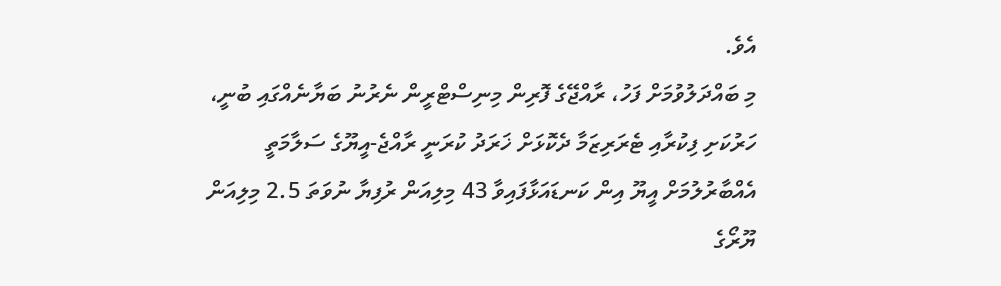އެވެ.
މި ބައްދަލުވުމަށް ފަހު، ރާއްޖޭގެ ފޮރިން މިނިސްޓްރީން ނެރުނު ބަޔާނެއްގައި ބުނީ، ހަރުކަށި ފިކުރާއި ޓެރަރިޒަމާ ދެކޮޅަށް ޚަރަދު ކުރަނީ ރާއްޖެ-އީޔޫގެ ސަލާމަތީ އެއްބާރުލުމަށް އީޔޫ އިން ކަނޑައަޅާފައިވާ 43 މިލިއަން ރުފިޔާ ނުވަތަ 2.5 މިލިއަން ޔޫރޯގެ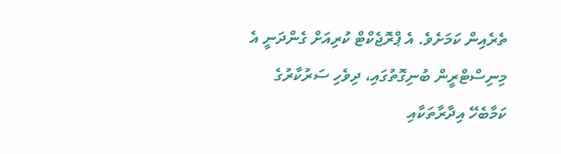ތެރެއިން ކަމަށެވެ. އެ ޕްރޮޖެކްޓް ކުރިއަށް ގެންދަނީ އެ މިނިސްޓްރީން ބުނިގޮތުގައި، ދިވެހި ސަރުކާރުގެ ކަމާބެހޭ އިދާރާތަކާއި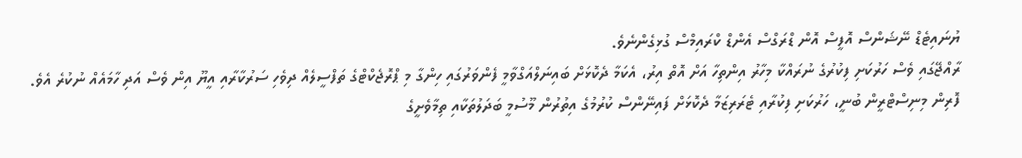ޔުނައިޓެޑް ނޭޝަންސް އޮފީސް އޮން ޑްރަގްސް އެންޑް ކްރައިމްސް ގުޅިގެންނެވެ.
ރާއްޖޭގައި ވެސް ހަރުކަށި ފިކުރުގެ ނުރައްކާ މިހާރު އިންތިހާ އަށް އޮތް އިރު، އެކަމާ ދެކޮޅަށް ބައިނަލްއަގްވާމީ ފެންވަރުގައި ހިންގާ މި ޕްރޮޖެކްޓްގެ ތަފްސީލެއް ދިވެހި ސަރުކާރާއި އީޔޫ އިން ވެސް އަދި ހާމައެއް ނުކުރެ އެވެ.
ފޮރިން މިނިސްޓްރީން ބުނީ، ހަރުކަށި ފިކުރާއި ޓެރަރިޒަމާ ދެކޮޅަށް ފައިނޭންސް ކުރުމުގެ އިތުރުން މޫސުމީ ބަދަލުތަކާއި ތިމާވެށީގެ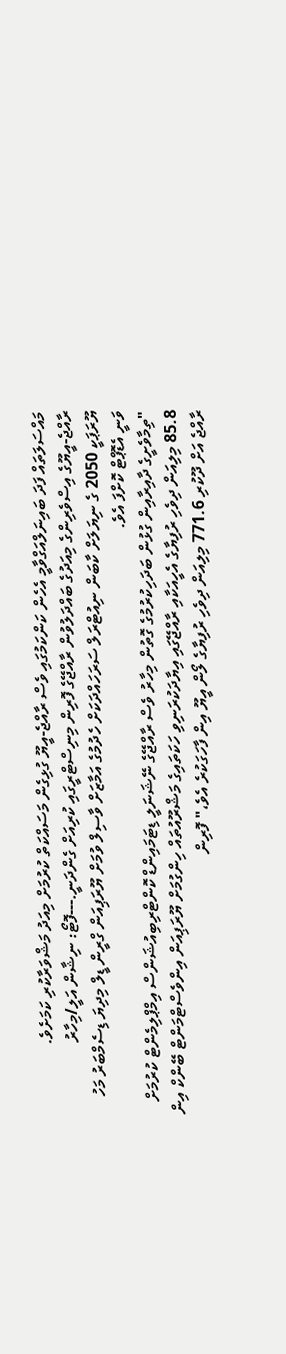މައްސަލަތައް ފަދަ ބައިނަލްއަގްވާމީ އެހެން ކަންކަމުގައި ވެސް ރާއްޖެ-އީޔޫ ގުޅިގެން މަސައްކަތް ކުރުމަށް މިއަދު މަޝްވަރާކުރި ކަމަށެވެ.
ރާއްޖެ-އީޔޫގެ އިސްވެރިންގެ މިއަދުގެ ބައްދަލުވުން ރާއްޖޭގެ ފޮރިން މިނިސްޓްރީގައި ކުރިއަށް ގެންދަނީ.---ފޮޓޯ: ނިޝާން އަލީ/މިހާރު
ޔޫރަޕަކީ 2050 ގެ ނިޔަލަށް ކާބަން ނިއުޓްރަލް ސަރަހައްދަކަށް ހެދުމުގެ އަމާޒަށް ވާސިލް ވުމަށް ޔޫރަޕިއަން ގްރީން ޑީލް މިދިޔަ ޑިސެމްބަރު މަހު ވަނީ އެޑޮޕްޓް ކޮށްފަ އެވެ.
"ތިމާވެށީގެ ދާއިރާއިން ގުޅުން ބަދަހިކުރުމުގެ ގޮތުން މިހާރު ވެސް ރާއްޖޭގެ ނޭޝަނަލީ ޑިޓަމައިންޑް ކޮންޓްރިބިއުޝަންސް އިމްޕްލިމެންޓް ކުރުމަށް 85.8 މިލިއަން ދިވެހި ރުފިޔާގެ އެހީއަކާއި ރާއްޖޭގައި އިޔާދަކުރަނިވި ހަކަތައިގެ މަޝްރޫއުތައް ހިންގުމަށް ޔޫރަޕިއަން އިންވެސްޓްމަންޓް ބޭންކް އިން ރާއްޖެ އަށް ދޫކުރި 771.6 މިލިއަން ދިވެހި ރުފިޔާގެ ލޯން އީޔޫ އިން ފާހަގަކުރެ އެވެ،" ފޮރިން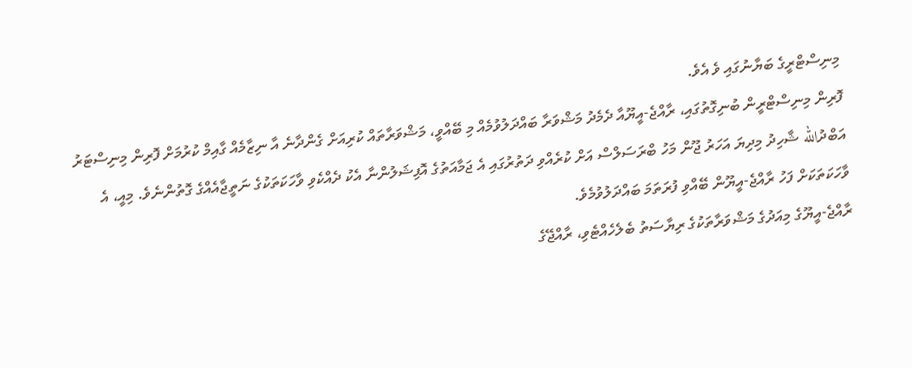މިނިސްޓްރީގެ ބަޔާނުގައި ވެ އެވެ.
ފޮރިން މިނިސްޓްރީން ބުނިގޮތުގައި، ރާއްޖެ-އީޔޫއާ ދެމެދު މަޝްވަރާ ބައްދަލުވުމެއް މި ބޭއްވީ، މަޝްވަރާތައް ކުރިއަށް ގެންދާނެ އާ ނިޒާމެއް ގާއިމް ކުރުމަށް ފޮރިން މިނިސްޓަރު އަބްދުالله ޝާހިދު މިދިޔަ އަހަރު ޖޫން މަހު ބްރަސަލްސް އަށް ކުރެއްވި ދަތުރުގައި އެ ޖަމާއަތުގެ އޮފިޝަލުންނާ އެކު ދެއްކެވި ވާހަކަތަކުގެ ނަތީޖާއެއްގެ ގޮތުންނެވެ. މިއީ، އެ ވާހަކަތަކަށް ފަހު ރާއްޖެ-އީޔޫން ބޭއްވި ފުރަތަމަ ބައްދަލުވުމެވެ.
ރާއްޖެ-އީޔޫގެ މިއަދުގެ މަޝްވަރާތަކުގެ ރިޔާސަތު ބެލެހެއްޓެވި، ރާއްޖޭގެ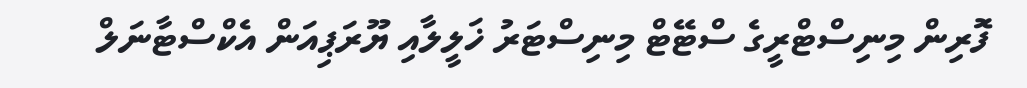ފޮރިން މިނިސްޓްރީގެ ސްޓޭޓް މިނިސްޓަރު ޚަލީލާއި ޔޫރަޕިއަން އެކްސްޓާނަލް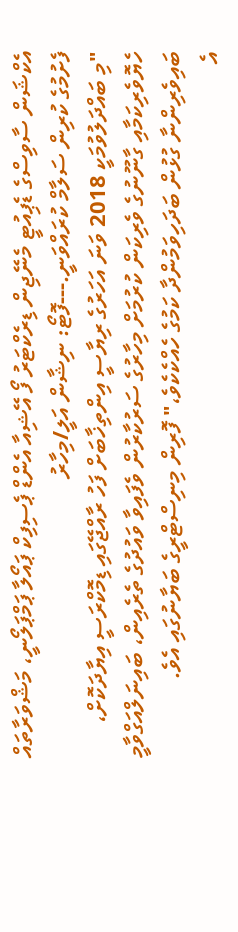އެކްޝަން ސާވިސްގެ ޑެޕިއުޓީ މެނޭޖިން ޑިރެކްޓަރު ފޯ އޭޝިއާ އެންޑް ޕެސިފިކް ޕައޯލާ ޕަމްޕަލޯނީ، މަޝްވަރާތައް ފެށުމުގެ ކުރިން ސަލާމް ކުރައްވަނީ.---ފޮޓޯ: ނިޝާން އަލީ/މިހާރު
"މި ބައްދަލުވުމަކީ 2018 ވަނަ އަހަރުގެ ރިޔާސީ އިންތިޚާބަށް ފަހު ރާއްޖޭގައި ޑިމޮކްރަސީ އިޔާދަކޮށް، ހެޔޮވެރިކަމާއި ގާނޫނުގެ ވެރިކަން ކުރުމަށް މިހާރުގެ ސަރުކާރުން ވެފައިވާ ވައުދުގެ ތެރެއިން، ބައިނަލްއަގްވާމީ ބައިވެރިންނާ ގުޅުން ބަދަހިވަމުންދާ ކަމުގެ ހެއްކެކެވެ،" ފޮރިން މިނިސްޓްރީގެ ބަޔާނުގައި އެވެ.
އެ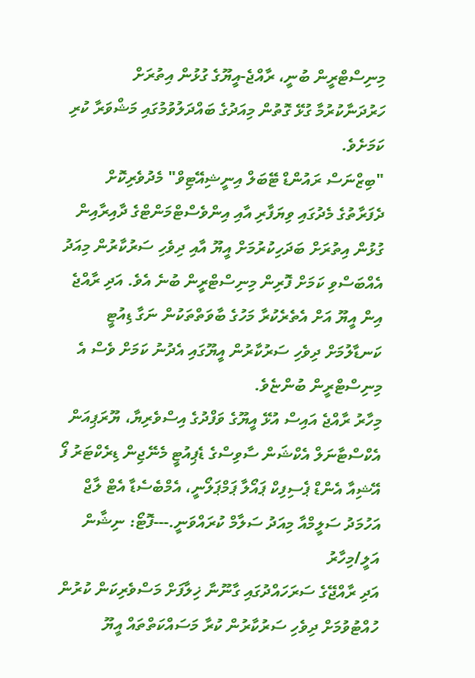މިނިސްޓްރީން ބުނީ، ރާއްޖެ-އީޔޫގެ ގުޅުން އިތުރަށް ހަރުދަނާކުރުމާ ގުޅޭ ގޮތުން މިއަދުގެ ބައްދަލުވުމުގައި މަޝްވަރާ ކުރި ކަމަށެވެ.
"ބިޒްނަސް ރައުންޑް ޓޭބަލް އިނީޝިއޭޓިވް" މެދުވެރިކޮށް ދެފަރާތުގެ މެދުގައި ވިޔަފާރި އާއި އިންވެސްޓްމަންޓްގެ ދާއިރާއިން ގުޅުން އިތުރަށް ބަދަހިކުރުމަށް އީޔޫ އާއި ދިވެހި ސަރުކާރުން މިއަދު އެއްބަސްވި ކަމަށް ފޮރިން މިނިސްޓްރީން ބުނެ އެވެ. އަދި ރާއްޖެ އިން އީޔޫ އަށް އެތެރެކުރާ މަހުގެ ބާވަތްތަކުން ނަގާ ޑިއުޓީ ކަނޑާލުމަށް ދިވެހި ސަރުކާރުން އީޔޫގައި އެދުނު ކަމަށް ވެސް އެ މިނިސްޓްރީން ބުންޏެވެ.
މިހާރު ރާއްޖެ އައިސް އުޅޭ އީޔޫގެ ވަފްދުގެ އިސްވެރިޔާ، ޔޫރަޕިއަން އެކްސްޓާނަލް އެކްޝަން ސާވިސްގެ ޑެޕިއުޓީ މެނޭޖިން ޑިރެކްޓަރު ފޯ އޭޝިއާ އެންޑް ޕެސިފިކް ޕައޯލާ ޕަމްޕަލޯނީ، އެމްބެސެޑާ އެޓް ލާޖް އަހުމަދު ސަލީމްއާ މިއަދު ސަލާމް ކުރައްވަނީ.---ފޮޓޯ: ނިޝާން އަލީ/މިހާރު
އަދި ރާއްޖޭގެ ސަރަހައްދުގައި ގާނޫނާ ޚިލާފަށް މަސްވެރިކަން ކުރުން ހުއްޓުވުމަށް ދިވެހި ސަރުކާރުން ކުރާ މަސައްކަތްތައް އީޔޫ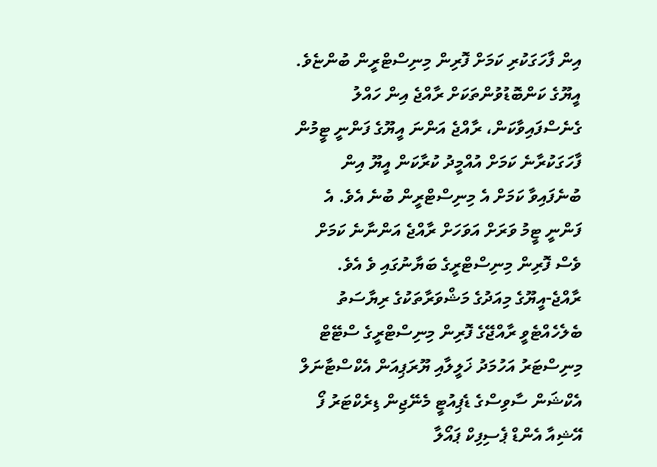އިން ފާހަގަކުރި ކަމަށް ފޮރިން މިނިސްޓްރީން ބުންޏެވެ. އީޔޫގެ ކަންބޮޑުވުންތަކަށް ރާއްޖެ އިން ހައްލު ގެނެސްފައިވާކަން، ރާއްޖެ އަންނަ އީޔޫގެ ފަންނީ ޓީމުން ފާހަގަކުރާނެ ކަމަށް އުއްމީދު ކުރާކަން އީޔޫ އިން ބުނެފައިވާ ކަމަށް އެ މިނިސްޓްރީން ބުނެ އެވެ. އެ ފަންނީ ޓީމު ވަރަށް އަވަހަށް ރާއްޖެ އަންނާނެ ކަމަށް ވެސް ފޮރިން މިނިސްޓްރީގެ ބަޔާނުގައި ވެ އެވެ.
ރާއްޖެ-އީޔޫގެ މިއަދުގެ މަޝްވަރާތަކުގެ ރިޔާސަތު ބެލެހެއްޓެވީ ރާއްޖޭގެ ފޮރިން މިނިސްޓްރީގެ ސްޓޭޓް މިނިސްޓަރު އަހުމަދު ޚަލީލާއި ޔޫރަޕިއަން އެކްސްޓާނަލް އެކްޝަން ސާވިސްގެ ޑެޕިއުޓީ މެނޭޖިން ޑިރެކްޓަރު ފޯ އޭޝިއާ އެންޑް ޕެސިފިކް ޕައޯލާ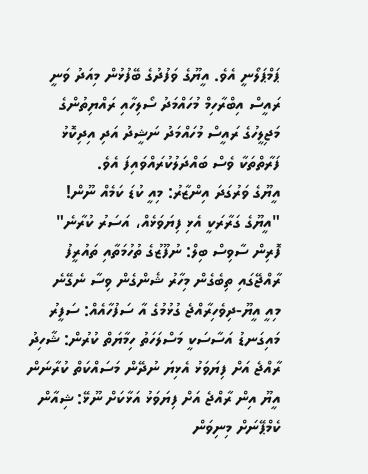ޕަމްޕަލޯނީ އެވެ. އީޔޫގެ ވަފުދުގެ ބޭފުޅުން މިއަދު ވަނީ ރައީސް އިބްރާހިމް މުހައްމަދު ސޯލިހާއި ރައްޔިތުންގެ މަޖިލީހުގެ ރައީސް މުހައްމަދު ނަޝީދު އަދި އިދިކޮޅު ފަރާތްތަކާ ވެސް ބައްދަލުކުރައްވައިފަ އެވެ.
އީޔޫގެ ވަރުގަދަ އިންޒާރު: މިއީ ކުޑަ ކަމެއް ނޫން!
"އީޔޫގެ ގަރާރަކީ އެޅި ފިޔަވަޅެއް، އަސަރު ކުރާނެ"
ފޮރިން ސާވިސް ބިލް: ނުފޫޒުގެ ތުހުމަތާއި ތައުރީފު
ރާއްޖޭގައި ތިބެގެން މިހާރު ޝެންގެން ވިސާ ނެގޭނެ
މިއީ އީޔޫ-ދިވެހިރާއްޖެ ގުޅުމުގެ އާ ސަފުހާއެއް: ސަފީރު
މައިގަނޑު އަސާސަކީ މަސްލަހަތު ހިމާޔަތް ކުރުން: ޝާހިދު
ރާއްޖެ އަށް ފިޔަވަޅު އެޅިޔަ ނުދޭން މަސައްކަތް ކުރާނަން
އީޔޫ އިން ރާއްޖެ އަށް ފިޔަވަޅު އަޅާކަށް ނޫޅޭ: ޝިއާން
ކެމްޕޭނަށް މިނިވަން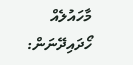މާހައުލެއް ހޯދައިދޭނަން: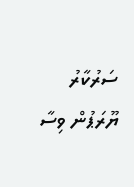ސަރުކާރު
ޔޫރަޕުން ވިސާ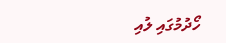ހޯދުމުގައި ލުއި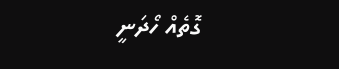ގޮތެއް ހޯދަނީ